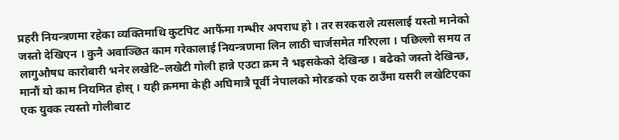प्रहरी नियन्त्रणमा रहेका व्यक्तिमाथि कुटपिट आफैंमा गम्भीर अपराध हो । तर सरकराले त्यसलाई यस्तो मानेको जस्तो देखिएन । कुनै अवाञ्छित काम गरेकालाई नियन्त्रणमा लिन लाठी चार्जसमेत गरिएला । पछिल्लो समय त लागुऔषध कारोबारी भनेर लखेटि–लखेटी गोली हान्ने एउटा क्रम नै भइसकेको देखिन्छ । बढेको जस्तो देखिन्छ, मानौं यो काम नियमित होस् । यही क्रममा केही अघिमात्रै पूर्वी नेपालको मोरङको एक ठाउँमा यसरी लखेटिएका एक युवक त्यस्तो गोलीबाट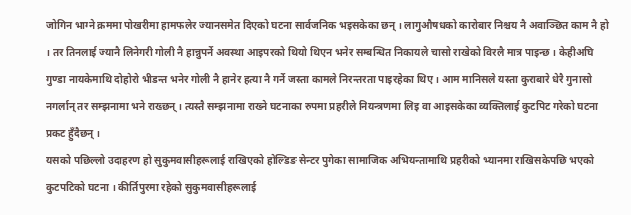जोगिन भाग्ने क्रममा पोखरीमा हामफलेर ज्यानसमेत दिएको घटना सार्वजनिक भइसकेका छन् । लागुऔषधको कारोबार निश्चय नै अवाञ्छित काम नै हो । तर तिनलाई ज्यानै लिनेगरी गोली नै हान्नुपर्ने अवस्था आइपरको थियो थिएन भनेर सम्बन्धित निकायले चासो राखेको विरलै मात्र पाइन्छ । केहीअघि गुण्डा नायकेमाथि दोहोरो भीडन्त भनेर गोली नै हानेर हत्या नै गर्ने जस्ता कामले निरन्तरता पाइरहेका थिए । आम मानिसले यस्ता कुराबारे धेरै गुनासो नगर्लान् तर सम्झनामा भने राख्छन् । त्यस्तै सम्झनामा राख्ने घटनाका रुपमा प्रहरीले नियन्त्रणमा लिइ वा आइसकेका व्यक्तिलाई कुटपिट गरेको घटना प्रकट हुँदैछन् ।
यसको पछिल्लो उदाहरण हो सुकुमवासीहरूलाई राखिएको होल्डिङ सेन्टर पुगेका सामाजिक अभियन्तामाथि प्रहरीको भ्यानमा राखिसकेपछि भएको कुटपटिको घटना । कीर्तिपुरमा रहेको सुकुमवासीहरूलाई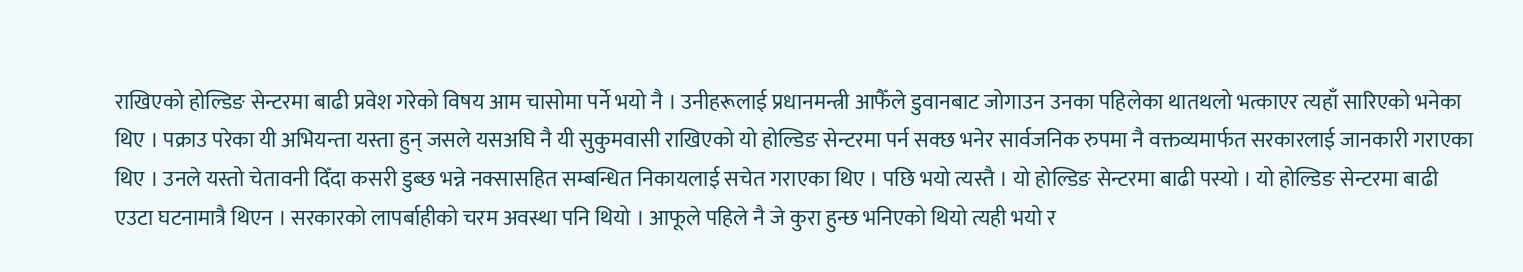राखिएको होल्डिङ सेन्टरमा बाढी प्रवेश गरेको विषय आम चासोमा पर्ने भयो नै । उनीहरूलाई प्रधानमन्त्री आफैँले डुवानबाट जोगाउन उनका पहिलेका थातथलो भत्काएर त्यहाँ सारिएको भनेका थिए । पक्राउ परेका यी अभियन्ता यस्ता हुन् जसले यसअघि नै यी सुकुमवासी राखिएको यो होल्डिङ सेन्टरमा पर्न सक्छ भनेर सार्वजनिक रुपमा नै वक्तव्यमार्फत सरकारलाई जानकारी गराएका थिए । उनले यस्तो चेतावनी दिँदा कसरी डुब्छ भन्ने नक्सासहित सम्बन्धित निकायलाई सचेत गराएका थिए । पछि भयो त्यस्तै । यो होल्डिङ सेन्टरमा बाढी पस्यो । यो होल्डिङ सेन्टरमा बाढी एउटा घटनामात्रै थिएन । सरकारको लापर्बाहीको चरम अवस्था पनि थियो । आफूले पहिले नै जे कुरा हुन्छ भनिएको थियो त्यही भयो र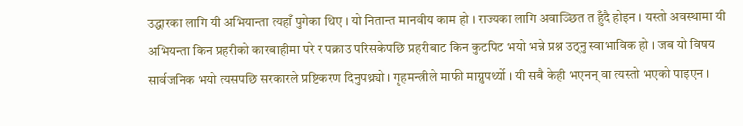उद्धारका लागि यी अभियान्ता त्यहाँ पुगेका थिए । यो नितान्त मानवीय काम हो । राज्यका लागि अवाञ्छित त हुँदै होइन । यस्तो अवस्थामा यी अभियन्ता किन प्रहरीको कारबाहीमा परे र पक्राउ परिसकेपछि प्रहरीबाट किन कुटपिट भयो भन्ने प्रश्न उठ्नु स्वाभाविक हो । जब यो विषय सार्वजनिक भयो त्यसपछि सरकारले प्रष्टिकरण दिनुपथ्र्यो । गृहमन्त्रीले माफी माग्नुपर्थ्यो । यी सबै केही भएनन् वा त्यस्तो भएको पाइएन ।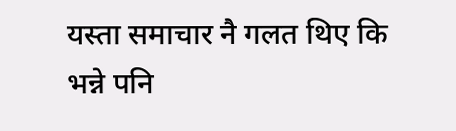यस्ता समाचार नै गलत थिए कि भन्ने पनि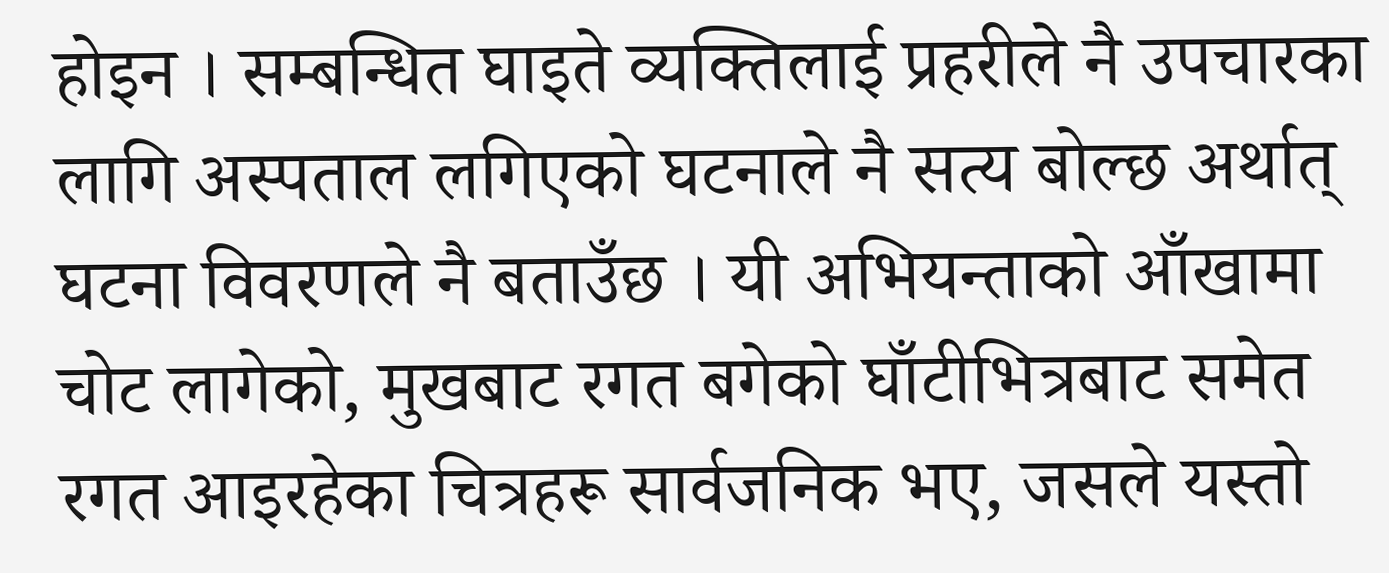होइन । सम्बन्धित घाइते व्यक्तिलाई प्रहरीले नै उपचारका लागि अस्पताल लगिएको घटनाले नै सत्य बोल्छ अर्थात् घटना विवरणले नै बताउँछ । यी अभियन्ताको आँखामा चोट लागेको, मुखबाट रगत बगेको घाँटीभित्रबाट समेत रगत आइरहेका चित्रहरू सार्वजनिक भए, जसले यस्तो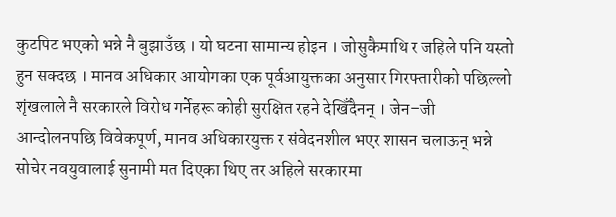कुटपिट भएको भन्ने नै बुझाउँछ । यो घटना सामान्य होइन । जोसुकैमाथि र जहिले पनि यस्तो हुन सक्दछ । मानव अधिकार आयोगका एक पूर्वआयुक्तका अनुसार गिरफ्तारीको पछिल्लो शृंखलाले नै सरकारले विरोध गर्नेहरू कोही सुरक्षित रहने देखिँदैनन् । जेन–जी आन्दोलनपछि विवेकपूर्ण, मानव अधिकारयुक्त र संवेदनशील भएर शासन चलाऊन् भन्ने सोचेर नवयुवालाई सुनामी मत दिएका थिए तर अहिले सरकारमा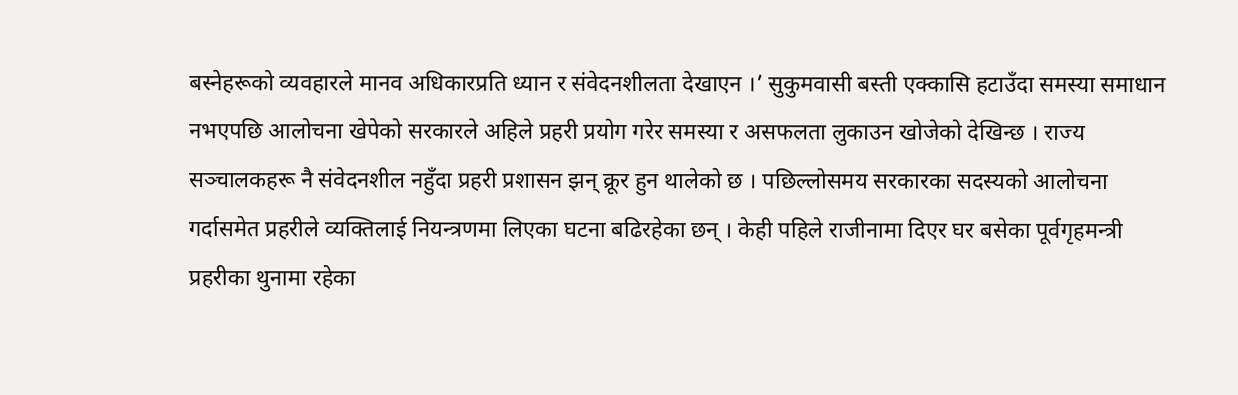बस्नेहरूको व्यवहारले मानव अधिकारप्रति ध्यान र संवेदनशीलता देखाएन ।’ सुकुमवासी बस्ती एक्कासि हटाउँदा समस्या समाधान नभएपछि आलोचना खेपेको सरकारले अहिले प्रहरी प्रयोग गरेर समस्या र असफलता लुकाउन खोजेको देखिन्छ । राज्य सञ्चालकहरू नै संवेदनशील नहुँदा प्रहरी प्रशासन झन् क्रूर हुन थालेको छ । पछिल्लोसमय सरकारका सदस्यको आलोचना गर्दासमेत प्रहरीले व्यक्तिलाई नियन्त्रणमा लिएका घटना बढिरहेका छन् । केही पहिले राजीनामा दिएर घर बसेका पूर्वगृहमन्त्री प्रहरीका थुनामा रहेका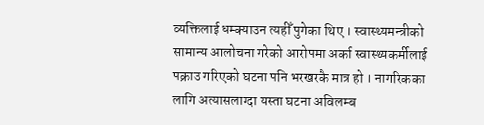व्यक्तिलाई धम्क्याउन त्यहीँ पुगेका थिए । स्वास्थ्यमन्त्रीको सामान्य आलोचना गरेको आरोपमा अर्का स्वास्थ्यकर्मीलाई पक्राउ गरिएको घटना पनि भरखरकै मात्र हो । नागरिकका लागि अत्यासलाग्दा यस्ता घटना अविलम्ब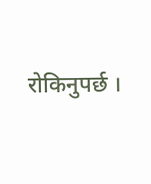रोकिनुपर्छ ।